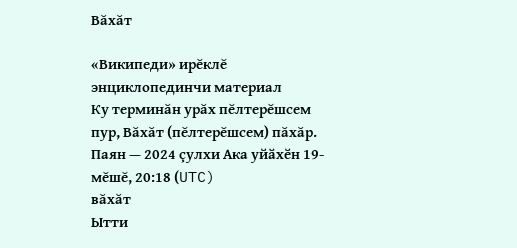Вăхăт

«Википеди» ирĕклĕ энциклопединчи материал
Ку терминăн урăх пĕлтерĕшсем пур, Вăхăт (пĕлтерĕшсем) пăхăр.
Паян — 2024 çулхи Ака уйӑхӗн 19-мĕшĕ, 20:18 (UTC)
вăхăт
Ытти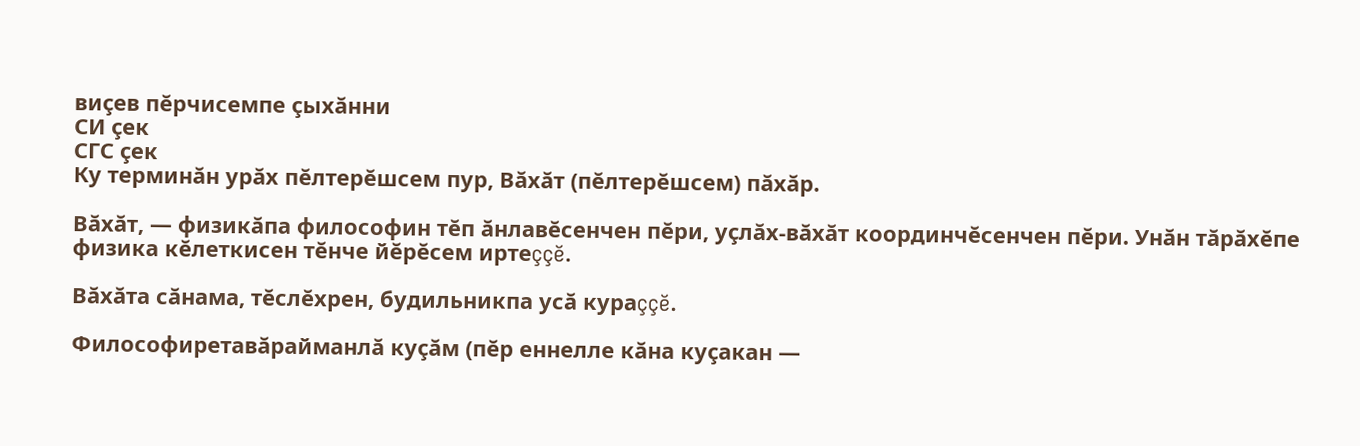виçев пĕрчисемпе çыхăнни
СИ çек
СГС çек
Ку терминăн урăх пĕлтерĕшсем пур, Вăхăт (пĕлтерĕшсем) пăхăр.

Вăхăт, — физикăпа философин тĕп ăнлавĕсенчен пĕри, уçлăх-вăхăт координчĕсенчен пĕри. Унăн тăрăхĕпе физика кĕлеткисен тĕнче йĕрĕсем иртеççĕ.

Вăхăта сăнама, тĕслĕхрен, будильникпа усă кураççĕ.

Философиретавăрайманлă куçăм (пĕр еннелле кăна куçакан —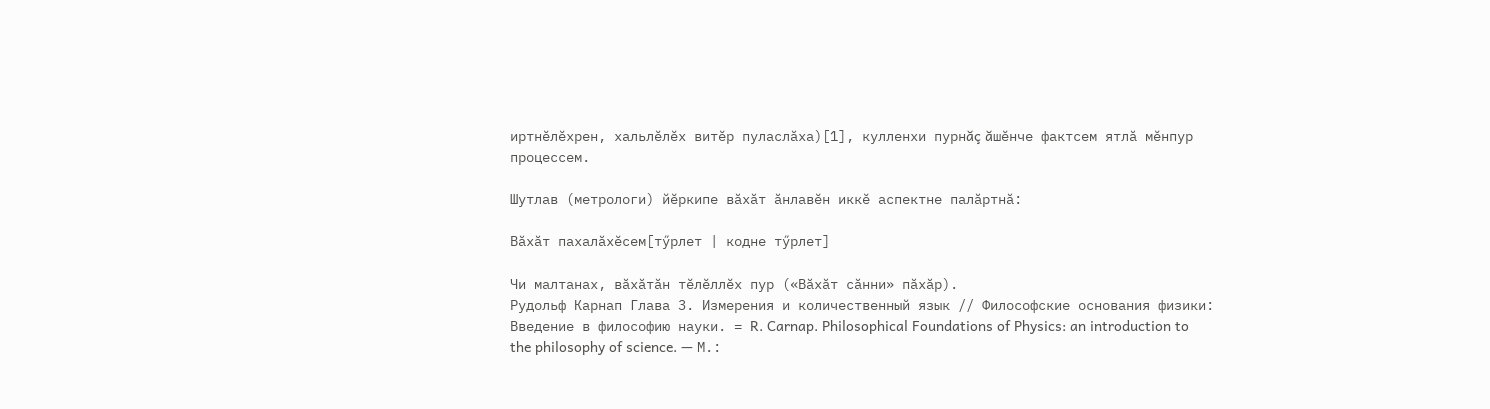иртнĕлĕхрен, хальлĕлĕх витĕр пуласлăха)[1], кулленхи пурнăç ăшĕнче фактсем ятлă мĕнпур процессем.

Шутлав (метрологи) йĕркипе вăхăт ăнлавĕн иккĕ аспектне палăртнă:

Вăхăт пахалăхĕсем[тӳрлет | кодне тӳрлет]

Чи малтанах, вăхăтăн тĕлĕллĕх пур («Вăхăт сăнни» пăхăр).
Рудольф Карнап Глава 3. Измерения и количественный язык // Философские основания физики: Введение в философию науки. = R. Carnap. Philosophical Foundations of Physics: an introduction to the philosophy of science. — М.: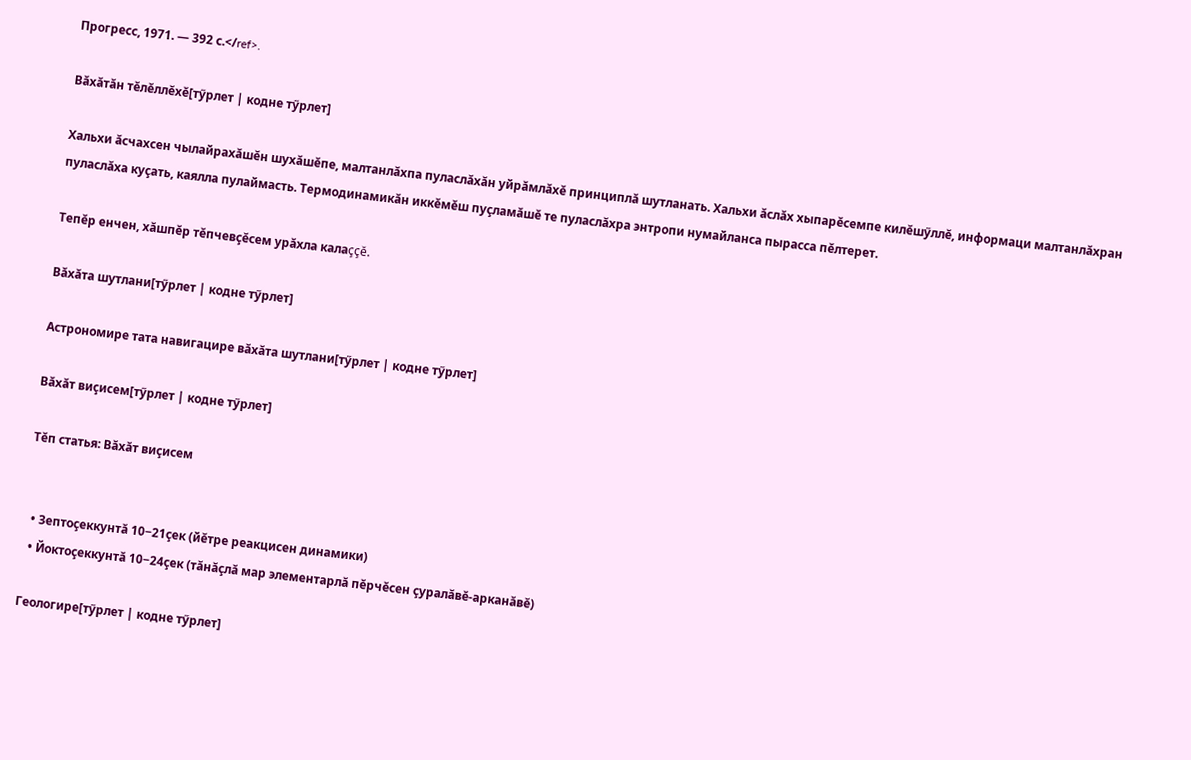Прогресс, 1971. — 392 с.</ref>.

Вăхăтăн тĕлĕллĕхĕ[тӳрлет | кодне тӳрлет]

Хальхи ăсчахсен чылайрахăшĕн шухăшĕпе, малтанлăхпа пуласлăхăн уйрăмлăхĕ принциплă шутланать. Хальхи ăслăх хыпарĕсемпе килĕшӳллĕ, информаци малтанлăхран пуласлăха куçать, каялла пулаймасть. Термодинамикăн иккĕмĕш пуçламăшĕ те пуласлăхра энтропи нумайланса пырасса пĕлтерет.

Тепĕр енчен, хăшпĕр тĕпчевçĕсем урăхла калаççĕ.

Вăхăта шутлани[тӳрлет | кодне тӳрлет]

Астрономире тата навигацире вăхăта шутлани[тӳрлет | кодне тӳрлет]

Вăхăт виçисем[тӳрлет | кодне тӳрлет]

Тĕп статья: Вăхăт виçисем


  • Зептоçеккунтă 10−21çек (йĕтре реакцисен динамики)
  • Йоктоçеккунтă 10−24çек (тăнăçлă мар элементарлă пĕрчĕсен çуралăвĕ-арканăвĕ)

Геологире[тӳрлет | кодне тӳрлет]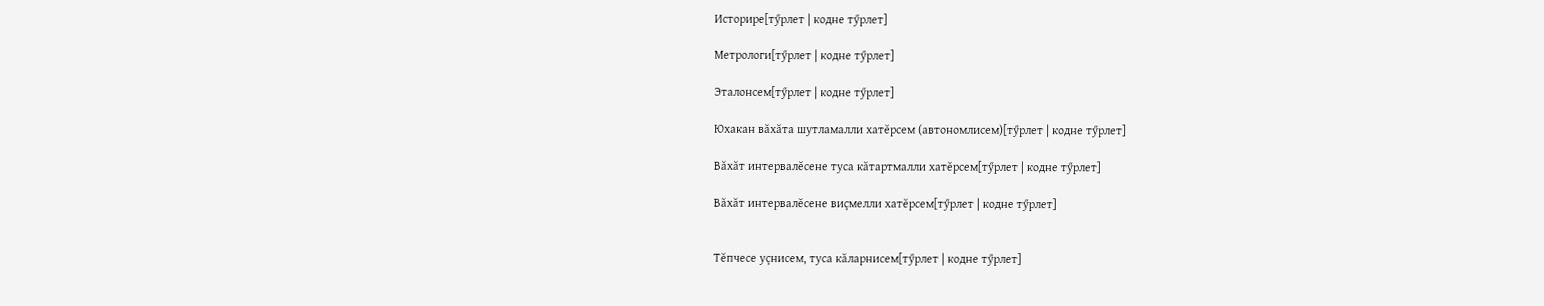Историре[тӳрлет | кодне тӳрлет]

Метрологи[тӳрлет | кодне тӳрлет]

Эталонсем[тӳрлет | кодне тӳрлет]

Юхакан вăхăта шутламалли хатĕрсем (автономлисем)[тӳрлет | кодне тӳрлет]

Вăхăт интервалĕсене туса кăтартмалли хатĕрсем[тӳрлет | кодне тӳрлет]

Вăхăт интервалĕсене виçмелли хатĕрсем[тӳрлет | кодне тӳрлет]


Тĕпчесе уçнисем, туса кăларнисем[тӳрлет | кодне тӳрлет]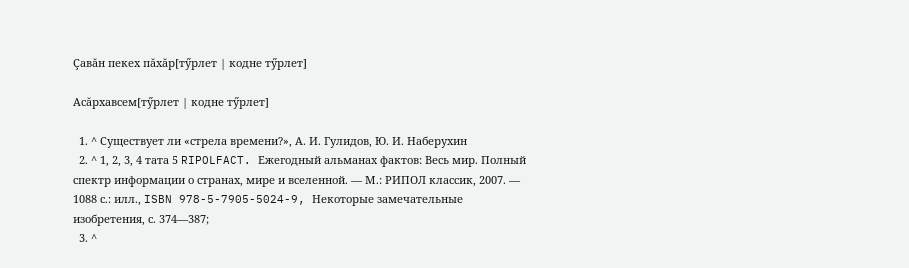Çавăн пекех пăхăр[тӳрлет | кодне тӳрлет]

Асăрхавсем[тӳрлет | кодне тӳрлет]

  1. ^ Существует ли «стрела времени?», А. И. Гулидов, Ю. И. Наберухин
  2. ^ 1, 2, 3, 4 тата 5 RIPOLFACT. Ежегодный альманах фактов: Весь мир. Полный спектр информации о странах, мире и вселенной. — М.: РИПОЛ классик, 2007. — 1088 с.: илл., ISBN 978-5-7905-5024-9, Некоторые замечательные изобретения, с. 374—387;
  3. ^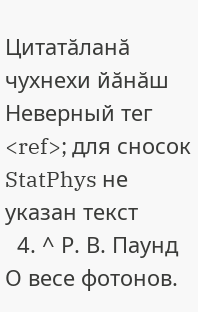Цитатăланă чухнехи йăнăш Неверный тег <ref>; для сносок StatPhys не указан текст
  4. ^ Р. В. Паунд О весе фотонов.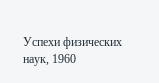Успехи физических наук, 1960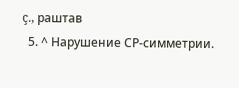ç., раштав
  5. ^ Нарушение СP-симметрии.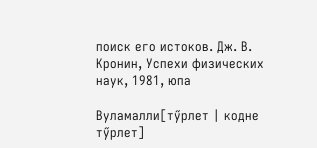поиск его истоков. Дж. В. Кронин, Успехи физических наук, 1981, юпа

Вуламалли[тӳрлет | кодне тӳрлет]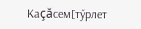Каçăсем[тӳрлет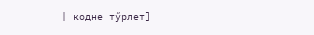| кодне тӳрлет]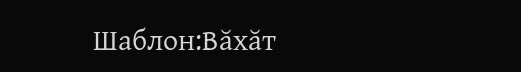Шаблон:Вăхăт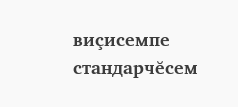виçисемпе стандарчĕсем